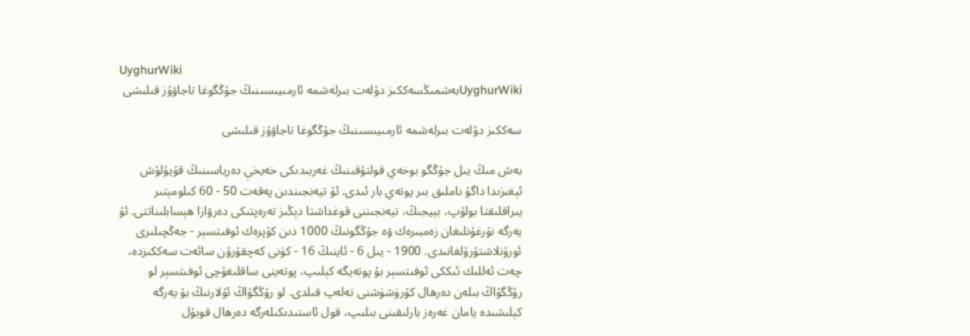UyghurWiki
UyghurWikiبەشمىڭسەككىز دۆلەت بىرلەشمە ئارمىيىسىنىڭ جۇڭگوغا تاجاۋۇز قىلىشى

سەككىز دۆلەت بىرلەشمە ئارمىيىسىنىڭ جۇڭگوغا تاجاۋۇز قىلىشى

بەش مىڭ يىل جۇڭگو بوخەي قولتۇقىنىڭ غەربىدىكى خەيخې دەرياسىنىڭ قۇيۇلۇش ئېغىزىدا داگۇ ناملىق بىر پوتەي بار ئىدى. ئۇ تيەنجىندىن پەقەت 50 - 60 كىلومېتىر يىراقلىقتا بولۇپ، بېيجىڭ، تيەنجىننى قوغداشتا دېڭىز تەرەپتىكى دەرۋازا ھېسابلىناتتى. ئۇ يەرگە نۇرغۇنلىغان زەمبىرەك ۋە جۇڭگونىڭ 1000 دىن كۆپرەك ئوفىتسېر - جەڭچىلىرى ئورۇنلاشتۇرۇلغانىدى. 1900 - يىل 6 - ئاينىڭ 16 - كۈنى كەچقۇرۇن سائەت سەككىزدە، چەت ئەللىك ئىككى ئوفىتسېر بۇ پوتەيگە كېلىپ، پوتەينى ساقلىغۇچى ئوفىتسېر لو رۇڭگۇاڭ بىلەن دەرھال كۆرۈشۈشنى تەلەپ قىلدى. لو رۇڭگۇاڭ ئۇلارنىڭ بۇ يەرگە كېلىشىدە يامان غەرەز بارلىقىنى بىلىپ، قول ئاستىدىكىلەرگە دەرھال قوبۇل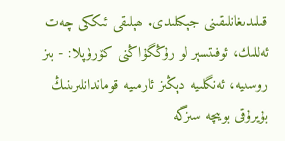قىلىدىغانلىقىنى جېكىلىدى. ھېلىقى ئىككى چەت ئەللىك، ئوفىتسېر لو رۇڭگۇاڭنى كۆرۈپلا: - بىز روسىيە، ئەنگلىيە دېڭىز ئارمىيە قوماندانلىرىنىڭ بۇيرۇقى بويىچە سىزگە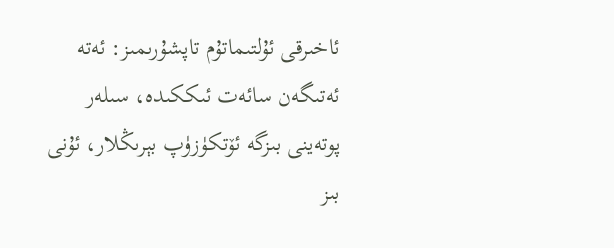ئاخىرقى ئۇلتىماتۇم تاپشۇرىمىز: ئەتە ئەتىگەن سائەت ئىككىدە، سىلەر پوتەينى بىزگە ئۆتكۈزۈپ بېرىڭلار، ئۇنى بىز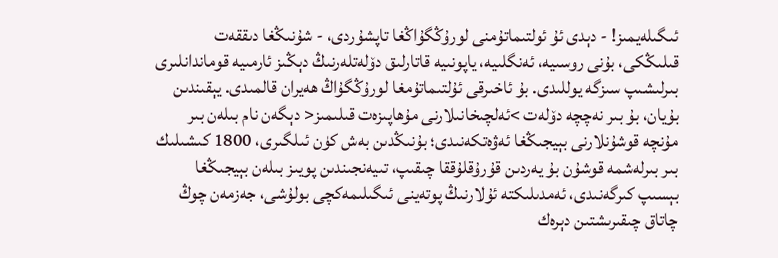ئىگىلەيمىز! - دېدى ئۇ ئولتىماتۇمنى لورۇڭگۇاڭغا تاپشۇردى، - شۇنىڭغا دىققەت قىلىڭكى، بۇنى روسىيە، ئەنگلىيە، ياپونىيە قاتارلىق دۆلەتلەرنىڭ دېڭىز ئارمىيە قوماندانلىرى بىرلىشىپ سىزگە يوللىدى. بۇ ئاخىرقى ئۇلتىماتۇمغا لورۇڭگۇاڭ ھەيران قالمىدى. يېقىندىن بۇيان، بۇ بىر نەچچە دۆلەت >ئەلچىخانىلارنى مۇھاپىزەت قىلىمىز< دېگەن نام بىلەن بىر مۇنچە قوشۇنلارنى بېيجىڭغا ئەۋەتكەنىدى؛ بۇنىڭدىن بەش كۈن ئىلگىرى، 1800 كىشىلىك بىر بىرلەشمە قوشۇن بۇ يەردىن قۇرۇقلۇققا چىقىپ، تىيەنجىندىن پويىز بىلەن بېيجىڭغا بېسىپ كىرگەنىدى، ئەمدىلىكتە ئۇلارنىڭ پوتەينى ئىگىلىمەكچى بولۇشى، جەزمەن چوڭ چاتاق چىقىرىشتىن دېرەك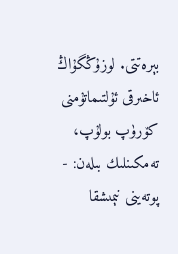بېرەتتى. لوزۇڭگۇاڭ ئاخىرقى ئۇلتىماتۇمنى كۆرۈپ بولۇپ، تەمكىنلىك بىلەن: - پوتەينى نېمىشقا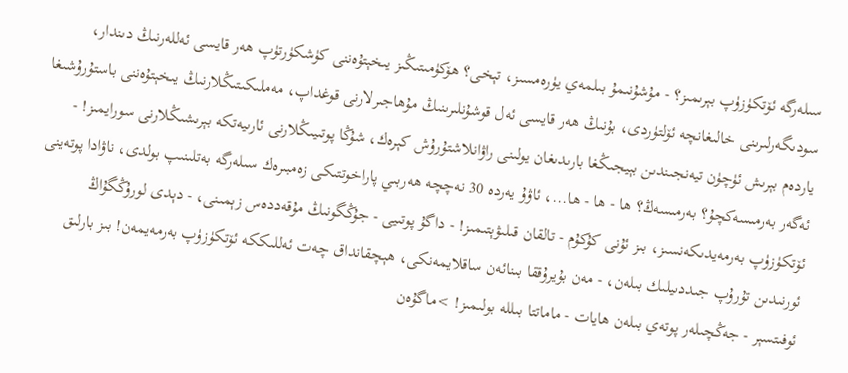سىلەرگە ئۆتكۈزۈپ بېرىمىز؟ - مۇشۇنىمۇ بىلمەي يۈرەمسىز، تېخى؟ ھۆكۈمىتىڭىز يىخېتۇەننى كۈشكۈرتۈپ ھەر قايسى ئەللەرنىڭ دىندار، سودىگەرلىرىنى خالىغانچە ئۆلتۈردى، بۇنىڭ ھەر قايسى ئەل قوشۇنلىرىنىڭ مۇھاجىرلارنى قوغداپ، مەملىكىتىڭلارنىڭ يىخېتۇەننى باستۇرۇشىغا ياردەم بېرىش ئۈچۈن تيەنجىندىن بېيجىڭغا بارىدىغان يولىنى راۋانلاشتۇرۇش كېرەك، شۇڭا پوتىيىڭلارنى ئارىيەتكە بېرىشىڭلارنى سورايمىز! - ئەگەر بەرمىسەكچۇ؟ بەرمىسەڭ؟ ھا - ھا - ھا...، ئاۋۇ يەردە 30 نەچچە ھەربىي پاراخوتتىكى زەمبىرەك سىلەرگە بەتلىنىپ بولدى، ناۋادا پوتەينى ئۆتكۈزۈپ بەرمەيدىكەنسىز، بىز ئۇنى كۇكۇم - تالقان قىلىۋېتىمىز! - داگۇ پوتىيى - جۇڭگونىڭ مۇقەددەس زېمىنى، - دېدى لورۇڭگۇاڭ ئورنىدىن تۇرۇپ جىددىيلىك بىلەن، - مەن بۇيرۇققا بىنائەن ساقلايمەنكى، ھېچقانداق چەت ئەللىككە ئۆتكۈزۈپ بەرمەيمەن! بىز بارلىق ئوفىتسېر - جەڭچىلەر پوتەي بىلەن ھايات - ماماتتا بىللە بولىمىز! >ماگۇەن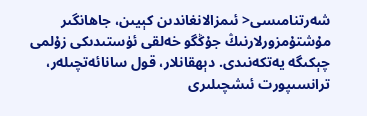شەرتنامىسى< ئىمزالانغاندىن كېيىن، جاھانگىر مۇشتۇمزورلارنىڭ جۇڭگو خەلقى ئۈستىدىكى زۇلمى چېكىگە يەتكەنىدى. دېھقانلار، قول سانائەتچىلەر، ترانسىپورت ئىشچىلىرى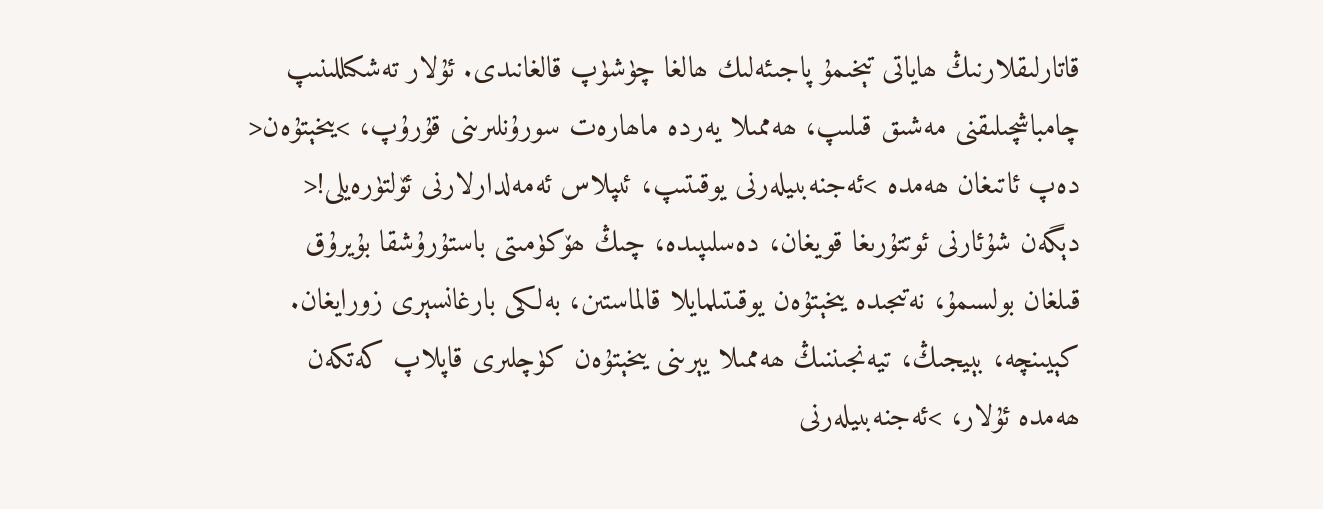قاتارلىقلارنىڭ ھاياتى تېخىمۇ پاجىئەلىك ھالغا چۈشۈپ قالغانىدى. ئۇلار تەشكىللىنىپ چامباشچىلىقنى مەشىق قىلىپ، ھەممىلا يەردە ماھارەت سورۇنلىرىنى قۇرۇپ، >يىخېتۇەن< دەپ ئاتىغان ھەمدە >ئەجنەبىيلەرنى يوقىتىپ، ئىپلاس ئەمەلدارلارنى ئۆلتۈرەيلى!< دېگەن شۇئارنى ئوتتۇرىغا قويغان، دەسلىپىدە، چىڭ ھۆكۈمىتى باستۇرۇشقا بۇيرۇق قىلغان بولسىمۇ، نەتىجىدە يىخېتۇەن يوقىتىلمايلا قالماستىن، بەلكى بارغانسېرى زورايغان. كېيىنچە، بېيجىڭ، تيەنجىننىڭ ھەممىلا يېرىنى يىخېتۇەن كۈچلىرى قاپلاپ كەتكەن ھەمدە ئۇلار، >ئەجنەبىيلەرنى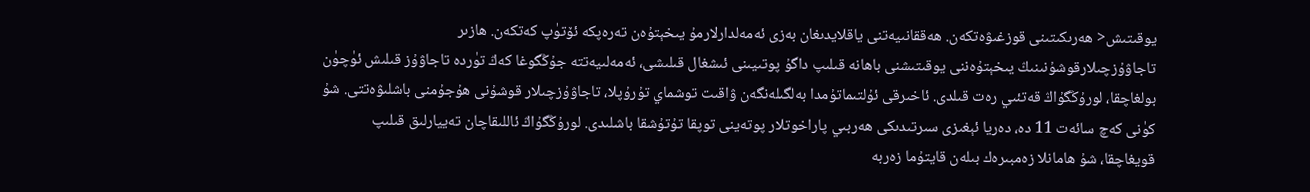يوقىتىش< ھەرىكىتىنى قوزغىۋەتكەن. ھەققانىيەتنى ياقلايدىغان بەزى ئەمەلدارلارمۇ يىخېتۇەن تەرەپكە ئۆتۈپ كەتكەن. ھازىر تاجاۋۇزچىلارقوشۇنىنىڭ يىخېتۇەننى يوقىتىشنى باھانە قىلىپ داگۇ پوتىيىنى ئىشغال قىلىشى، ئەمەلىيەتتە جۇڭگوغا كەڭ تۈردە تاجاۋۇز قىلىش ئۈچۈن بولغاچقا، لورۇڭگۇاڭ قەتئىي رەت قىلدى. ئاخىرقى ئۇلتىماتۇمدا بەلگىلەنگەن ۋاقىت توشماي تۇرۇپلا، تاجاۋۇزچىلار قوشۇنى ھۇجۇمنى باشلىۋەتتى. شۇ كۈنى كەچ سائەت 11 دە، دەريا ئېغىزى سىرتىدىكى ھەربىي پاراخوتلار پوتەينى توپقا تۇتۇشقا باشلىدى. لورۇڭگۇاڭ ئاللىقاچان تەييارلىق قىلىپ قويغاچقا، شۇ ھامانلا زەمبىرەك بىلەن قايتۇما زەربە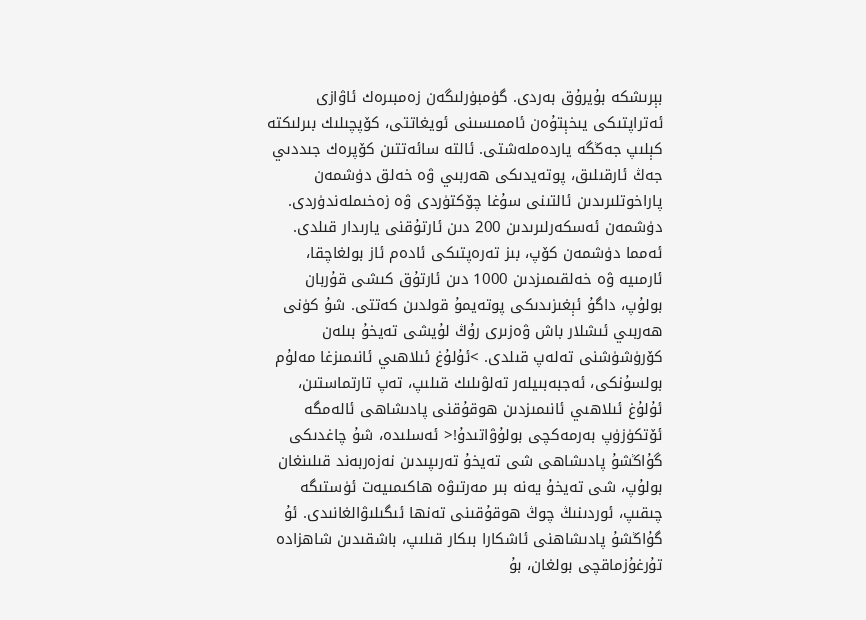بېرىشكە بۇيرۇق بەردى. گۈمبۈرلىگەن زەمبىرەك ئاۋازى ئەتراپتىكى يىخېتۇەن ئاممىسىنى ئويغاتتى، كۆپچىلىك بىرلىكتە كېلىپ جەڭگە ياردەملەشتى. ئالتە سائەتتىن كۆپرەك جىددىي جەڭ ئارقىلىق، پوتەيدىكى ھەربىي ۋە خەلق دۈشمەن پاراخوتلىرىدىن ئالتىنى سۇغا چۆكتۈردى ۋە زەخىملەندۈردى. دۈشمەن ئەسكەرلىرىدىن 200 دىن ئارتۇقنى يارىدار قىلدى. ئەمما دۈشمەن كۆپ، بىز تەرەپتىكى ئادەم ئاز بولغاچقا، ئارمىيە ۋە خەلقىمىزدىن 1000 دىن ئارتۇق كىشى قۇربان بولۇپ، داگۇ ئېغىزىدىكى پوتەيمۇ قولدىن كەتتى. شۇ كۈنى ھەربىي ئىشلار باش ۋەزىرى رۇڭ لۇيشى تەيخۇ بىلەن كۆرۈشۈشنى تەلەپ قىلدى. >ئۇلۇغ ئىلاھىي ئانىمىزغا مەلۇم بولسۇنكى، ئەجبەبىيلەر تەلۋىلىك قىلىپ، تەپ تارتماستىن، ئۇلۇغ ئىلاھىي ئانىمىزدىن ھوقۇقنى پادىشاھى ئالەمگە ئۆتكۈزۈپ بەرمەكچى بولۇۋاتىدۇ!< ئەسلىدە، شۇ چاغدىكى گۇاڭشۇ پادىشاھى شى تەيخۇ تەرىپىدىن نەزەربەند قىلىنغان بولۇپ، شى تەيخۇ يەنە بىر مەرتىۋە ھاكىمىيەت ئۈستىگە چىقىپ، ئوردىنىڭ چوڭ ھوقۇقىنى تەنھا ئىگىلىۋالغانىدى. ئۇ گۇاڭشۇ پادىشاھنى ئاشكارا بىكار قىلىپ، باشقىدىن شاھزادە تۇرغۇزماقچى بولغان، بۇ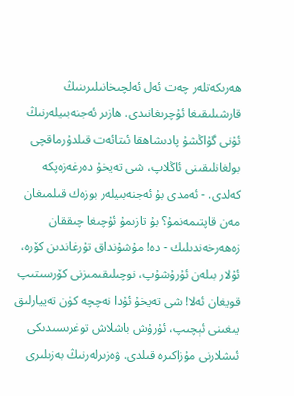ھەرىكەتلەر چەت ئەل ئەلچىخانىلىرىنىڭ قارشىلىقىغا ئۇچرىغانىدى. ھازىر ئەجنەبىيلەرنىڭ ئۇنى گۇاڭشۇ پادىشاھقا ئىتائەت قىلدۇرماقچى بولغانلىقىنى ئاڭلاپ، شى تەيخۇ دەرغەزەپكە كەلدى. - ئەمدى بۇ ئەجنەبىيلەر بوزەك قىلمىغان مەن قاپتىمەنمۇ؟ بۇ تازىمۇ ئۇچىغا چىققان زەھەرخەندىلىك - دە! مۇشۇنداق تۇرغاندىن كۆرە، ئۇلار بىلەن ئۇرۇشۇپ، نوچىلىقىمىزنى كۆرسىتىپ قويغان ئەلا! شى تەيخۇ ئۇدا نەچچە كۈن تەييارلىق يىغىنى ئېچىپ، ئۇرۇش باشلاش توغرىسىدىكى ئىشلارنى مۇزاكىرە قىلدى. ۋەزىرلەرنىڭ بەزىلىرى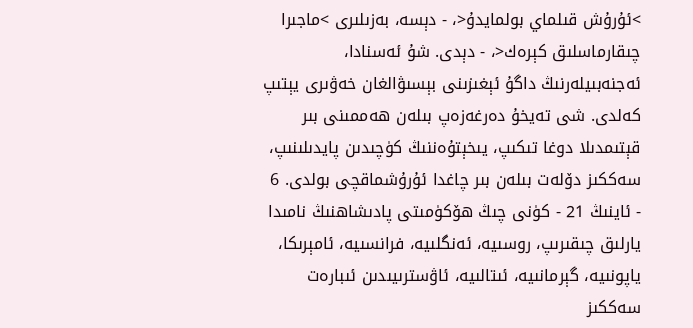>ئۇرۇش قىلماي بولمايدۇ<، - دېسە، بەزىلىرى >ماجىرا چىقارماسلىق كېرەك<، - دېدى. شۇ ئەسنادا، ئەجنەبىيلەرنىڭ داگۇ ئېغىزىنى بېسىۋالغان خەۋىرى يېتىپ كەلدى. شى تەيخۇ دەرغەزەپ بىلەن ھەممىنى بىر قېتىمدىلا دوغا تىكىپ، يىخېتۇەننىڭ كۈچىدىن پايدىلىنىپ، سەككىز دۆلەت بىلەن بىر چاغدا ئۇرۇشماقچى بولدى. 6 - ئاينىڭ 21 - كۈنى چىڭ ھۆكۈمىتى پادىشاھنىڭ نامىدا يارلىق چىقىرىپ، روسىيە، ئەنگلىيە، فرانسىيە، ئامېرىكا، ياپونىيە، گېرمانىيە، ئىتالىيە، ئاۋسترىيىدىن ئىبارەت سەككىز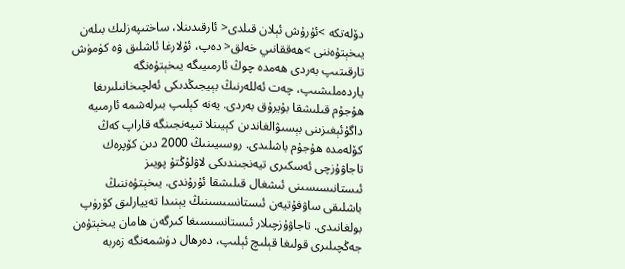دۆلەتكە >ئۇرۇش ئېلان قىلدى< ئارقىدىنلا، ساختىپەزلىك بىلەن يىخېتۇەننى >ھەققانىي خەلق< دەپ، ئۇلارغا ئاشلىق ۋە كۈمۈش تارقىتىپ بەردى ھەمدە چوڭ ئارمىيىگە يىخېتۇەنگە ياردەملىشىپ، چەت ئەللەرنىڭ بېيجىڭدىكى ئەلچىخانىلىرىغا ھۇجۇم قىلىشقا بۇيرۇق بەردى. يەنە كېلىپ بىرلەشمە ئارمىيە داگۇئېغىزىنى بېسىۋالغاندىن كېيىنلا تىيەنجىنگە قاراپ كەڭ كۆلەمدە ھۇجۇم باشلىدى. روسىيىنىڭ 2000 دىن كۆپرەك تاجاۋۇزچى ئەسكىرى تيەنجىندىكى لاۋلۇڭتۇ پويىز ئىستانىسىسىنى ئىشغال قىلىشقا ئۇرۇندى. يىخېتۇەننىڭ باشلىقى ساۋفۇتيەن ئىستانسىسىنىڭ يېنىدا تەييارلىق كۆرۈپ بولغانىدى. تاجاۋۇزچىلار ئىستانسىسىغا كىرگەن ھامان يىخېتۇەن جەڭچىلىرى قولىغا قېلىچ ئېلىپ، دەرھال دۈشمەنگە زەربە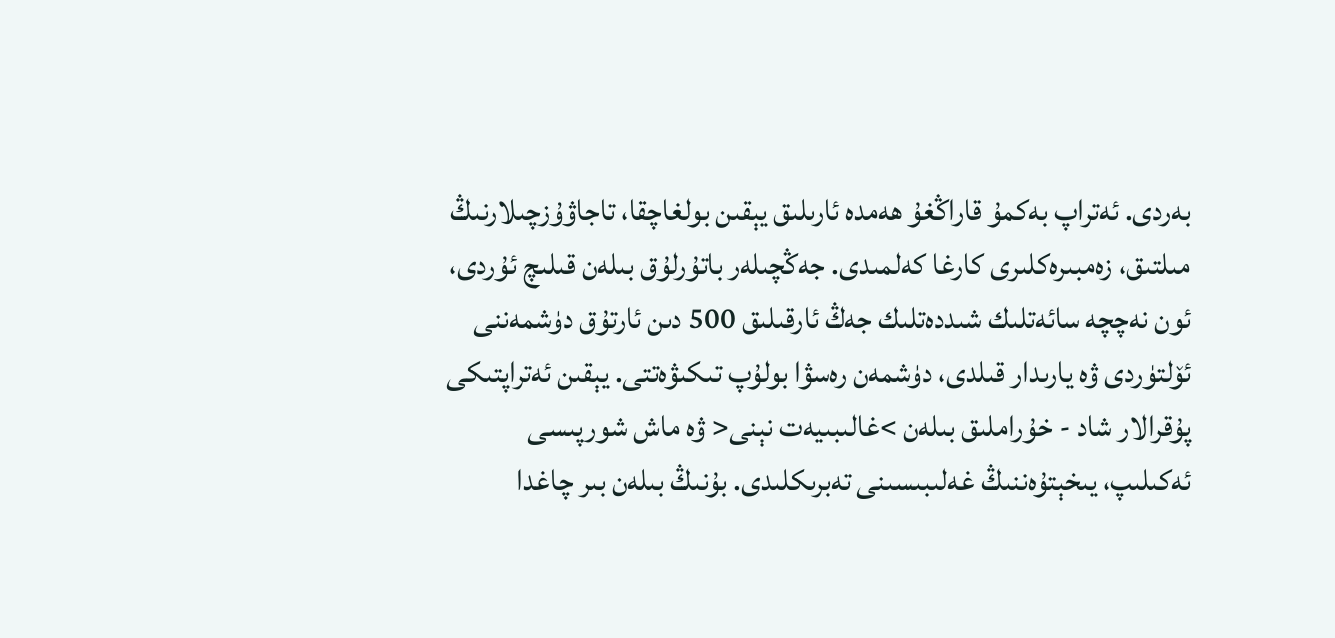بەردى. ئەتراپ بەكمۇ قاراڭغۇ ھەمدە ئارىلىق يېقىن بولغاچقا، تاجاۋۇزچىلارنىڭ مىلتىق، زەمبىرەكلىرى كارغا كەلمىدى. جەڭچىلەر باتۇرلۇق بىلەن قىلىچ ئۇردى، ئون نەچچە سائەتلىك شىددەتلىك جەڭ ئارقىلىق 500 دىن ئارتۇق دۈشمەننى ئۆلتۈردى ۋە يارىدار قىلدى، دۈشمەن رەسۋا بولۇپ تىكىۋەتتى. يېقىن ئەتراپتىكى پۇقرالار شاد - خۇراملىق بىلەن >غالىبىيەت نېنى< ۋە ماش شورپىسى ئەكىلىپ، يىخېتۇەننىڭ غەلىبىسىنى تەبرىكلىدى. بۇنىڭ بىلەن بىر چاغدا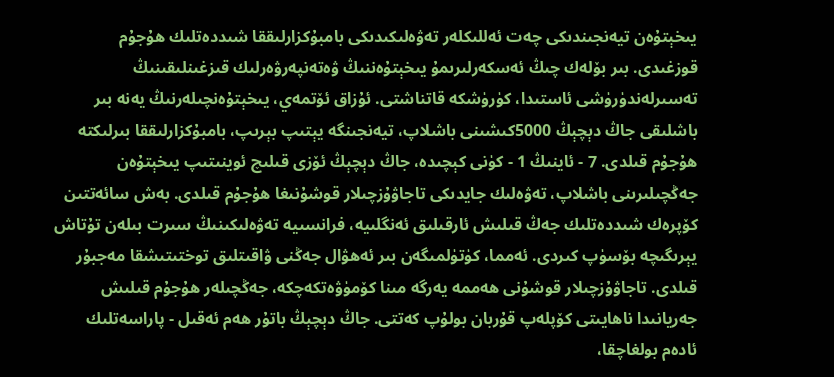يىخېتۇەن تيەنجىندىكى چەت ئەللىكلەر تەۋەلىكىدىكى بامبۇكزارلىققا شىددەتلىك ھۇجۇم قوزغىدى. بىر بۆلەك چىڭ ئەسكەرلىرىمۇ يىخېتۇەننىڭ ۋەتەنپەرۋەرلىك قىزغىنلىقىنىڭ تەسىرلەندۈرۈشى ئاستىدا، كۈرۈشكە قاتناشتى. ئۇزاق ئۆتمەي، يىخېتۇەنچىلەرنىڭ يەنە بىر باشلىقى جاڭ دېچېڭ 5000كىشىنى باشلاپ، تيەنجىنگە يېتىپ بېرىپ، بامبۇكزارلىققا بىرلىكتە ھۇجۇم قىلدى. 7 - ئاينىڭ 1 - كۈنى كېچىدە، جاڭ دېچېڭ ئۆزى قىلىچ ئوينىتىپ يىخېتۇەن جەڭچىلىرىنى باشلاپ، تەۋەلىك جايدىكى تاجاۋۇزچىلار قوشۇنىغا ھۇجۇم قىلدى. بەش سائەتتىن كۆپرەك شىددەتلىك جەڭ قىلىش ئارقىلىق ئەنگلىيە، فرانسىيە تەۋەلىكىنىڭ سىرت بىلەن تۇتاش يېرىگىچە بۆسۈپ كىردى. ئەمما، كۈتۈلمىگەن بىر ئەھۋال جەڭنى ۋاقىتلىق توختىتىشقا مەجبۇر قىلدى. تاجاۋۇزچىلار قوشۇنى ھەممە يەرگە مىنا كۆمۈۋەتكەچكە، جەڭچىلەر ھۇجۇم قىلىش جەريانىدا ناھايىتى كۆپلەپ قۇربان بولۇپ كەتتى. جاڭ دېچېڭ باتۇر ھەم ئەقىل - پاراسەتلىك ئادەم بولغاچقا،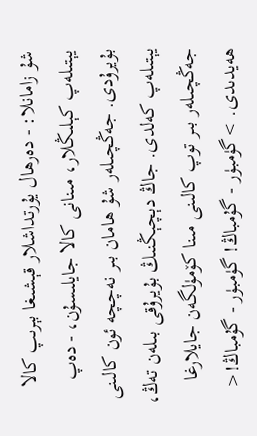شۇ زامانلا: - دەرھال يۇرتداشلار قېشىغا بېرىپ كالا يېتىلەپ كېلىڭلار، مىنانى كالا جايلىسۇن، - دەپ بۇيرۇدى. جەڭچىلەر شۇ ھامان بىر نەچچە ئون كالىنى يېتىلەپ كەلدى. جاڭ دېچېڭنىڭ بۇيرۇقى بىلەن تەڭ، جەڭچىلەر بىر توپ كالىنى مىنا كۆمۈلگەن جايلارغا ھەيدىدى. >گۈمبۈر - گۇمباڭ! گۈمبۈر - گۇمباڭ!<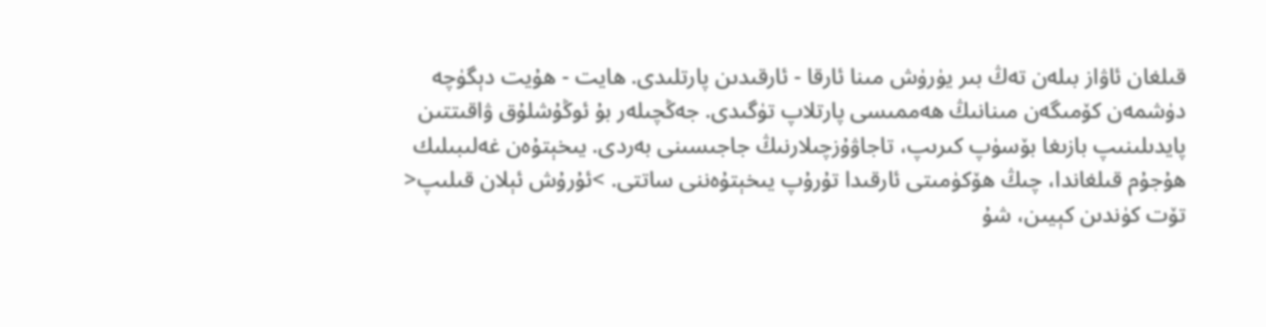قىلغان ئاۋاز بىلەن تەڭ بىر يۈرۈش مىنا ئارقا - ئارقىدىن پارتلىدى. ھايت - ھۇيت دېگۈچە دۈشمەن كۆمىگەن مىنانىڭ ھەممىسى پارتلاپ تۈگىدى. جەڭچىلەر بۇ ئوڭۇشلۇق ۋاقىتتىن پايدىلىنىپ بازىغا بۆسۈپ كىرىپ، تاجاۋۇزچىلارنىڭ جاجىسىنى بەردى. يىخېتۇەن غەلىبىلىك ھۇجۇم قىلغاندا، چىڭ ھۆكۈمىتى ئارقىدا تۇرۇپ يىخېتۇەننى ساتتى. >ئۇرۇش ئېلان قىلىپ< تۆت كۈندىن كېيىن، شۇ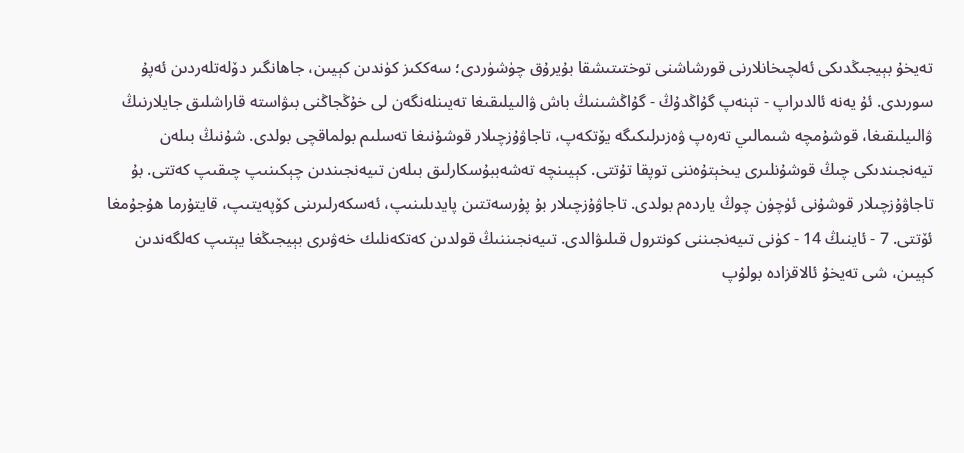تەيخۇ بېيجىڭدىكى ئەلچىخانلارنى قورشاشنى توختىتىشقا بۇيرۇق چۈشۈردى؛ سەككىز كۈندىن كېيىن، جاھانگىر دۆلەتلەردىن ئەپۇ سورىدى. ئۇ يەنە ئالدىراپ - تېنەپ گۇاڭدۇڭ - گۇاڭشىنىڭ باش ۋالىيلىقىغا تەيىنلەنگەن لى خۇڭجاڭنى بىۋاستە قاراشلىق جايلارنىڭ ۋالىيلىقىغا، قوشۇمچە شىمالىي تەرەپ ۋەزىرلىكىگە يۆتكەپ، تاجاۋۇزچىلار قوشۇنىغا تەسلىم بولماقچى بولدى. شۇنىڭ بىلەن تيەنجىندىكى چىڭ قوشۇنلىرى يىخېتۇەننى توپقا تۇتتى. كېيىنچە تەشەببۇسكارلىق بىلەن تىيەنجىندىن چېكىنىپ چىقىپ كەتتى. بۇ تاجاۋۇزچىلار قوشۇنى ئۈچۈن چوڭ ياردەم بولدى. تاجاۋۇزچىلار بۇ پۇرسەتتىن پايدىلىنىپ، ئەسكەرلىرىنى كۆپەيتىپ، قايتۇرما ھۇجۇمغا ئۆتتى. 7 - ئاينىڭ 14 - كۈنى تىيەنجىننى كونترول قىلىۋالدى. تىيەنجىننىڭ قولدىن كەتكەنلىك خەۋىرى بېيجىڭغا يېتىپ كەلگەندىن كېيىن، شى تەيخۇ ئالاقزادە بولۇپ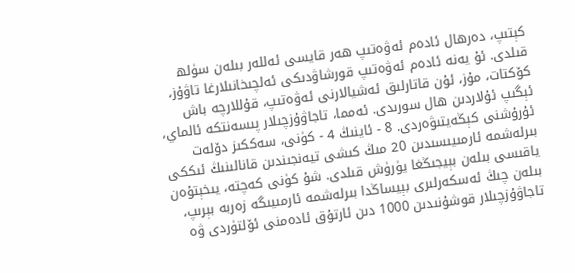كېتىپ، دەرھال ئادەم ئەۋەتىپ ھەر قايسى ئەللەر بىلەن سۈلھ قىلدى. ئۇ يەنە ئادەم ئەۋەتىپ قورشاۋدىكى ئەلچىخانىلارغا تاۋۇز، كۆكتات، مۇز، ئۇن قاتارلىق ئەشيالارنى ئەۋەتىپ، قۇللارچە باش ئېگىپ ئۇلاردىن ھال سورىدى. ئەمما، تاجاۋۇزچىلار پىسەنتكە ئالماي، ئۇرۇشنى كېڭەيتىۋەردى. 8 - ئاينىڭ 4 - كۈنى، سەككىز دۆلەت بىرلەشمە ئارمىيىسىدىن 20 مىڭ كىشى تيەنجىندىن قانالىنىڭ ئىككى ياقىسى بىلەن بېيجىڭغا يۈرۈش قىلدى. شۇ كۈنى كەچتە، يىخېتۇەن بىلەن چىڭ ئەسكەرلىرى بېيساڭدا بىرلەشمە ئارمىيىگە زەربە بېرىپ، تاجاۋۇزچىلار قوشۇنىدىن 1000 دىن ئارتۇق ئادەمنى ئۆلتۈردى ۋە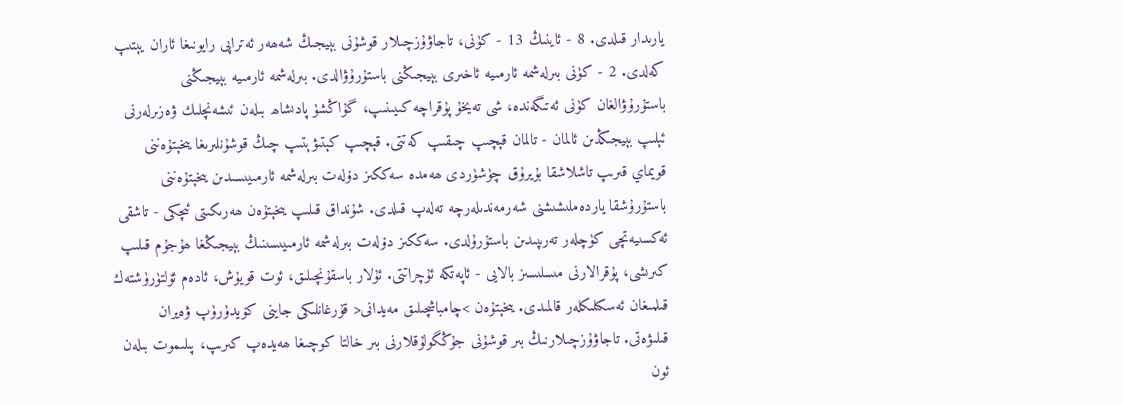يارىدار قىلدى. 8 - ئاينىڭ 13 - كۈنى، تاجاۋۇزچىلار قوشۇنى بېيجىڭ شەھەر ئەتراپى رايونىغا ئاران يېتىپ كەلدى. 2 - كۈنى بىرلەشمە ئارمىيە ئاخىرى بېيجىڭنى باستۇرۇۋالدى. بىرلەشمە ئارمىيە بېيجىڭنى باستۇرۇۋالغان كۈنى ئەتىگەندە، شى تەيخۇ پۇقراچە كىيىنىپ، گۇاڭشۈ پادىشاھ بىلەن ئىشەنچلىك ۋەزىرلەرنى ئېلىپ بېيجىڭدىن ئالمان - تالمان قېچىپ چىقىپ كەتتى. قېچىپ كېتىۋېتىپ چىڭ قوشۇنلىرىغا يىخېتۇەننى قويماي قىرىپ تاشلاشقا بۇيرۇق چۈشۈردى ھەمدە سەككىز دۆلەت بىرلەشمە ئارمىيىسىدىن يىخېتۇەننى باستۇرۇشقا ياردەملىشىشنى شەرمەندىلەرچە تەلەپ قىلدى. شۇنداق قىلىپ يىخېتۇەن ھەرىكىتى ئىچكى - تاشقى ئەكسىيەتچى كۈچلەر تەرىپىدىن باستۇرۇلدى. سەككىز دۆلەت بىرلەشمە ئارمىيىسىنىڭ بېيجىڭغا ھۇجۇم قىلىپ كىرىشى، پۇقرالارنى مىسلىسىز بالايى - ئاپەتكە ئۇچراتتى. ئۇلار باسقۇنچىلىق، ئوت قويۇش، ئادەم ئۆلتۈرۈشتەك قىلمىغان ئەسكىلىكلەر قالمىدى. يىخېتۇەن >چامباشچىلىق مەيدانى< قۇرغانلىكى جاينى كۆيدۈرۈپ ۋەيران قىلىۋەتى. تاجاۋۇزچىلارنىڭ بىر قوشۇنى جۇڭگولۇقلارنى بىر خالتا كوچىغا ھەيدەپ كىرىپ، پىلىموت بىلەن ئون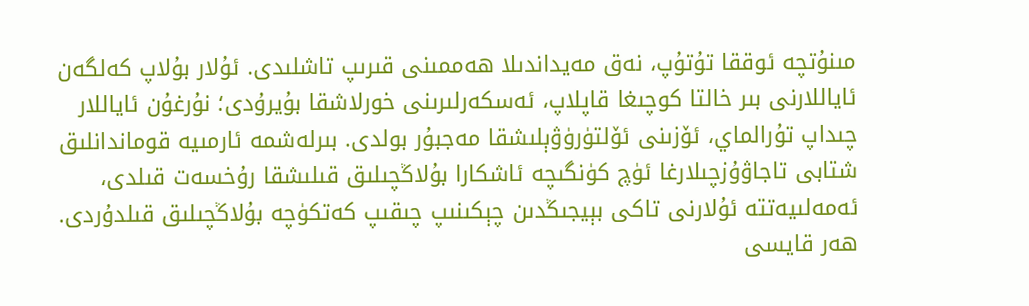مىنۇتچە ئوققا تۇتۇپ، نەق مەيداندىلا ھەممىنى قىرىپ تاشلىدى. ئۇلار بۇلاپ كەلگەن ئاياللارنى بىر خالتا كوچىغا قاپلاپ، ئەسكەرلىرىنى خورلاشقا بۇيرۇدى؛ نۇرغۇن ئاياللار چىداپ تۇرالماي، ئۆزىنى ئۆلتۈرۈۋېلىشقا مەجبۇر بولدى. بىرلەشمە ئارمىيە قوماندانلىق شتابى تاجاۋۇزچىلارغا ئۈچ كۈنگىچە ئاشكارا بۇلاڭچىلىق قىلىشقا رۇخسەت قىلدى، ئەمەلىيەتتە ئۇلارنى تاكى بېيجىڭدىن چېكىنىپ چىقىپ كەتكۈچە بۇلاڭچىلىق قىلدۇردى. ھەر قايسى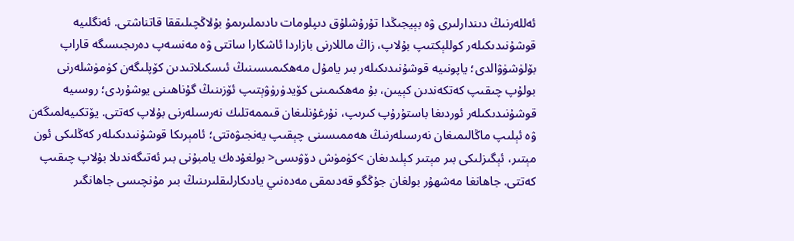ئەللەرنىڭ دىندارلىرى ۋە بېيجىڭدا تۇرۇشلۇق دىپلومات ىادىملىرىمۇ بۇلاڭچىلىققا قاتناشتى. ئەنگلىيە قوشۇنىدىكىلەر كوللېكتىپ بۇلاپ، زاڭ ماللارنى بازاردا ئاشكارا ساتتى ۋە مەنسەپ دەرىجىسىگە قاراپ بۆلۈشۈۋالدى؛ ياپونىيە قوشۇنىدىكىلەر بىر يامۇل مەھكىمىسىنىڭ ئىسكىلاتىدىن كۆپلىگەن كۈمۈشلەرنى بولۇپ چىقىپ كەتكەندىن كېيىن، بۇ مەھكىمىنى كۆيدۈرۈۋېتىپ ئۆزىنىڭ گۇناھىنى يوشۇردى؛ روسىيە قوشۇنىدىكىلەر ئوردىغا باستۇرۇپ كىرىپ، نۇرغۇنلىغان قىممەتلىك نەرسىلەرنى بۇلاپ كەتتى. يۆتكىيەلمىگەن ۋە ئېلىپ ماڭالىمىغان نەرسىلەرنىڭ ھەممىسىنى چېقىپ يەنجىۋەتتى؛ ئامېرىكا قوشۇنىدىكىلەر كەڭلىكى ئون مېتىر، ئېگىزلىكى بىر مېتىر كېلىدىغان >كۈمۈش دۆۋىسى< بولغۇدەك يامبۇنى بىر ئەتىگەندىلا بۇلاپ چىقىپ كەتتى. جاھانغا مەشھۇر بولغان جۇڭگو قەدىمقى مەدەنىي يادىكارلىقلىرىنىڭ بىر مۇنچىسى جاھانگىر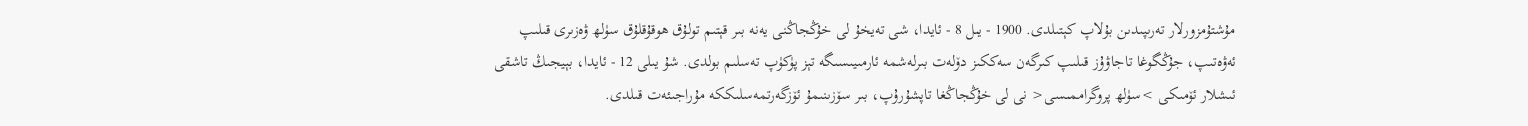مۇشتۇمزورلار تەرىپىدىن بۇلاپ كېتىلدى. 1900 - يىل 8 - ئايدا، شى تەيخۇ لى خۇڭجاڭنى يەنە بىر قېتىم تولۇق ھوقۇقلۇق سۈلھ ۋەزىرى قىلىپ ئەۋەتىپ، جۇڭگوغا تاجاۋۇز قىلىپ كىرگەن سەككىز دۆلەت بىرلەشمە ئارمىيىسىگە تېز پۈكۈپ تەسلىم بولدى. شۇ يىلى 12 - ئايدا، بېيجىڭ تاشقى ئىشلار ئۆمىكى >سۈلھ پروگراممىسى< نى لى خۇڭجاڭغا تاپشۇرۇپ، بىر سۆزىنىمۇ ئۆزگەرتمەسلىككە مۇراجىئەت قىلدى.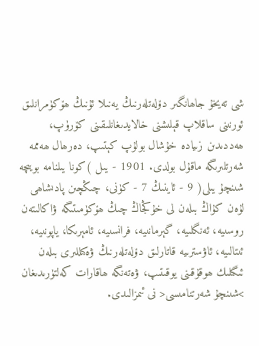شى تەيخۇ جاھانگىر دۆلەتلەرنىڭ يەنىلا ئۇنىڭ ھۆكۈمرانلىق ئورنىنى ساقلاپ قېلىشنى خالايدىغانلىقىنى كۆرۈپ، ھەددىدىن زىيادە خۇشال بولۇپ كېتىپ، دەرھال ھەممە شەرتلىرىگە ماقۇل بولدى. 1901 - يىل )كونا يىلنامە بويىچە شىنچۇ يىلى( 9 - ئاينىڭ 7 - كۈنى، چىڭچىن پادىشاھى لۇەن كۇاڭ بىلەن لى خۇڭجاڭ چىڭ ھۆكۈمىتىگە ۋاكالىتەن روسىيە، ئەنگلىيە، گېرمانىيە، فرانسىيە، ئامېرىكا، ياپونىيە، ئىتالىيە، ئاۋسترىيە قاتارلىق دۆلەتلەرنىڭ ۋەكىللىرى بىلەن ئىگىلىك ھوقۇقىنى يوقىتىپ، ۋەتەنگە ھاقارات كەلتۈرىدىغان >شىنچۇ شەرتنامىسى< نى ئىمزالىدى.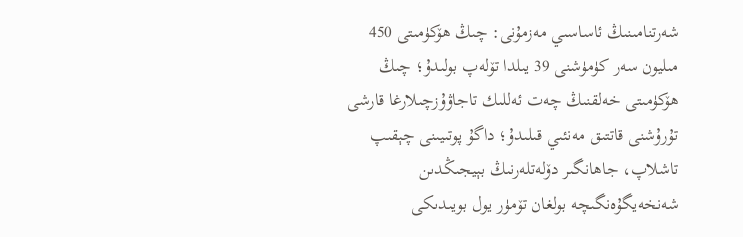شەرتنامىنىڭ ئاساسىي مەزمۇنى: چىڭ ھۆكۈمىتى 450 مىليون سەر كۈمۈشنى 39 يىلدا تۆلەپ بولىدۇ؛ چىڭ ھۆكۈمىتى خەلقنىڭ چەت ئەللىك تاجاۋۇزچىلارغا قارشى تۇرۇشنى قاتتىق مەنئىي قىلىدۇ؛ داگۇ پوتىيىنى چېقىپ تاشلاپ، جاھانگىر دۆلەتلەرنىڭ بېيجىڭدىن شەنخەيگۇەنگىچە بولغان تۆمۈر يول بويىدىكى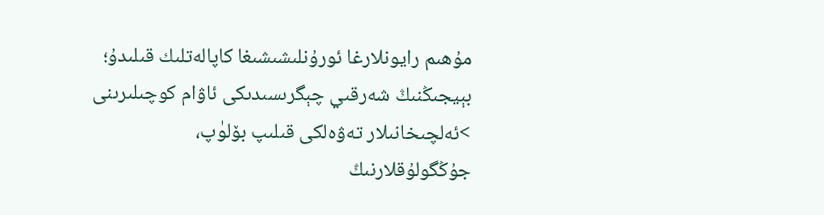مۇھىم رايونلارغا ئورۇنلىشىشىغا كاپالەتلىك قىلىدۇ؛ بېيجىڭنىڭ شەرقىي چېگرىسىدىكى ئاۋام كوچىلىرىنى >ئەلچىخانىلار تەۋەلكى قىلىپ بۆلۈپ، جۇڭگولۇقلارنىڭ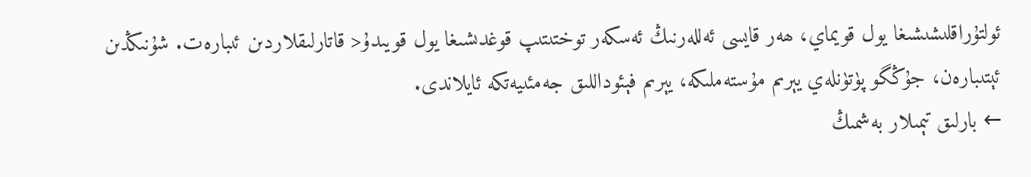ئولتۇراقلىشىشىغا يول قويماي، ھەر قايسى ئەللەرنىڭ ئەسكەر توختىتىپ قوغدىشىغا يول قويىدۇ< قاتارلىقلاردىن ئىبارەت. شۇنىڭدىن ئېتىبارەن، جۇڭگو پۈتۈنلەي يېرىم مۇستەملىكە، يېرىم فېئوداللىق جەمئىيەتكە ئايلاندى.
← بارلىق تېمىلار بەشمىڭ